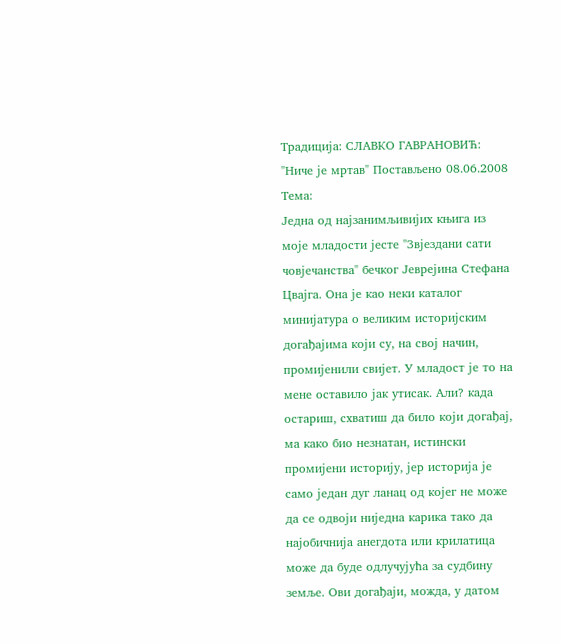Традиција: СЛАВКО ГАВРАНОВИЋ: "Ниче је мртав" Постављено 08.06.2008
Тема:
Једна од најзанимљивијих књига из моје младости јесте "Звјездани сати човјечанства" бечког Јеврејина Стефана Цвајга. Она је као неки каталог минијатура о великим историјским догађајима који су, на свој начин, промијенили свијет. У младост је то на мене оставило јак утисак. Али? када остариш, схватиш да било који догађај, ма како био незнатан, истински промијени историју, јер историја је само један дуг ланац од којег не може да се одвоји ниједна карика тако да најобичнија анегдота или крилатица може да буде одлучујућа за судбину земље. Ови догађаји, можда, у датом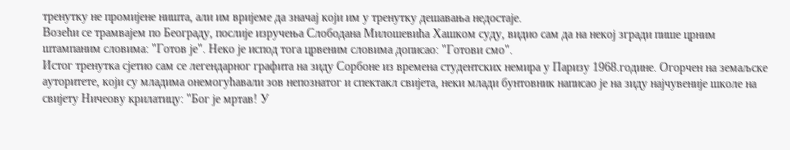тренутку не промијене ништа, али им вријеме да значај који им у тренутку дешавања недостаје.
Возећи се трамвајем по Београду, послије изручења Слободана Милошевића Хашком суду, видио сам да на некој згради пише црним штампаним словима: "Готов је". Неко је испод тога црвеним словима дописао: "Готови смо".
Истог тренутка сјетио сам се легендарног графита на зиду Сорбоне из времена студентских немира у Паризу 1968.године. Огорчен на земаљске ауторитете, који су младима онемогућавали зов непознатог и спектакл свијета, неки млади бунтовник написао је на зиду најчувеније школе на свијету Ничеову крилатицу: "Бог је мртав! У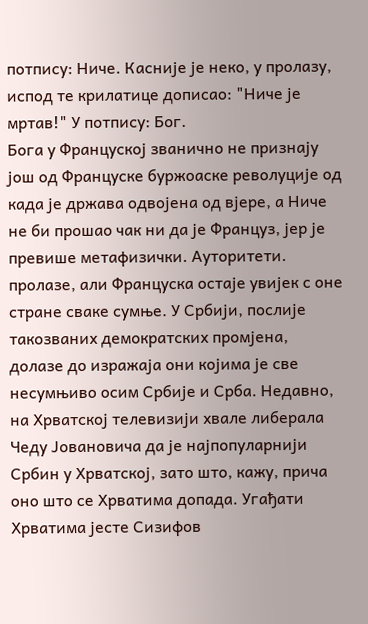потпису: Ниче. Касније је неко, у пролазу, испод те крилатице дописао: "Ниче је мртав!" У потпису: Бог.
Бога у Француској званично не признају још од Француске буржоаске револуције од када је држава одвојена од вјере, а Ниче не би прошао чак ни да је Француз, јер је превише метафизички. Ауторитети. пролазе, али Француска остаје увијек с оне стране сваке сумње. У Србији, послије такозваних демократских промјена, долазе до изражаја они којима је све несумњиво осим Србије и Срба. Недавно, на Хрватској телевизији хвале либерала Чеду Јовановича да је најпопуларнији Србин у Хрватској, зато што, кажу, прича оно што се Хрватима допада. Угађати Хрватима јесте Сизифов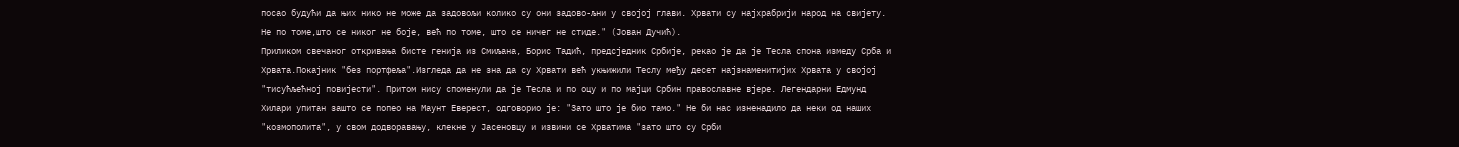посао будући да њих нико не може да задовољи колико су они задово-љни у својој глави. Хрвати су најхрабрији народ на свијету. Не по томе,што се никог не боје, већ по томе, што се ничег не стиде." (Јован Дучић).
Приликом свечаног откривања бисте генија из Смиљана, Борис Тадић, предсједник Србије, рекао је да је Тесла спона измеду Срба и Хрвата.Покајник "без портфеља".Изгледа да не зна да су Хрвати већ укњижили Теслу међу десет најзнаменитијих Хрвата у својој "тисућљећној повијести". Притом нису споменули да је Тесла и по оцу и по мајци Србин православне вјере. Легендарни Едмунд Хилари упитан зашто се попео на Маунт Еверест, одговорио је: "Зато што је био тамо." Не би нас изненадило да неки од наших "козмополита", у свом додворавању, клекне у Јасеновцу и извини се Хрватима "зато што су Срби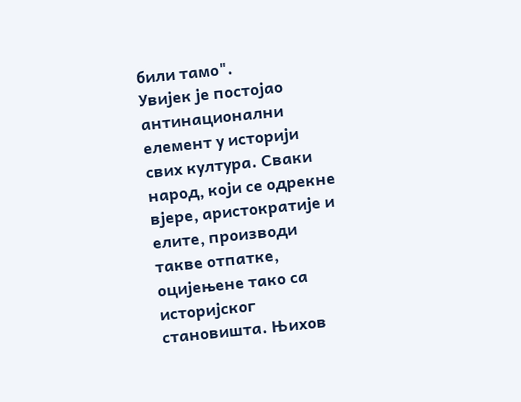били тамо".
Увијек је постојао антинационални елемент у историји свих култура. Сваки народ, који се одрекне вјере, аристократије и елите, производи такве отпатке, оцијењене тако са историјског становишта. Њихов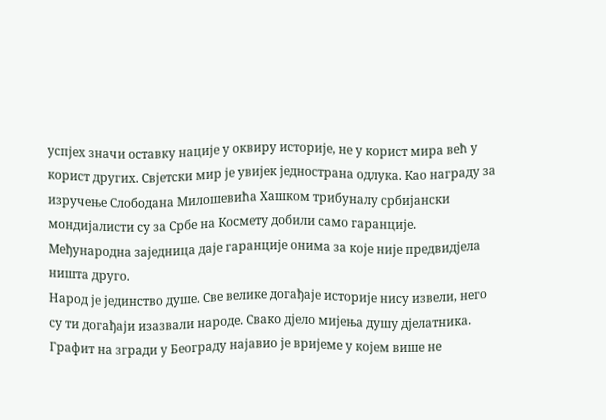успјех значи оставку нације у оквиру историје, не у корист мира већ у корист других. Свјетски мир је увијек једнострана одлука. Као награду за изручење Слободана Милошевића Хашком трибуналу србијански мондијалисти су за Србе на Космету добили само гаранције. Међународна заједница даје гаранције онима за које није предвидјела ништа друго.
Народ је јединство душе. Све велике догађаје историје нису извели, него су ти догађаји изазвали народе. Свако дјело мијења душу дјелатника. Графит на згради у Београду најавио је вријеме у којем више не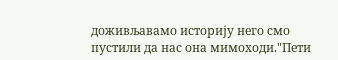доживљавамо историју него смо пустили да нас она мимоходи."Пети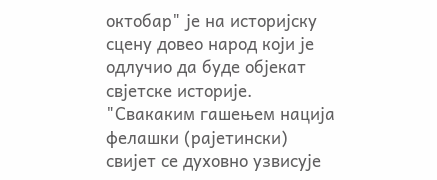октобар" је на историјску сцену довео народ који је одлучио да буде објекат свјетске историје. "Свакаким гашењем нација фелашки (рајетински) свијет се духовно узвисује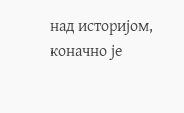над историјом, коначно је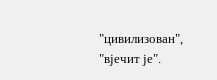"цивилизован", "вјечит је".